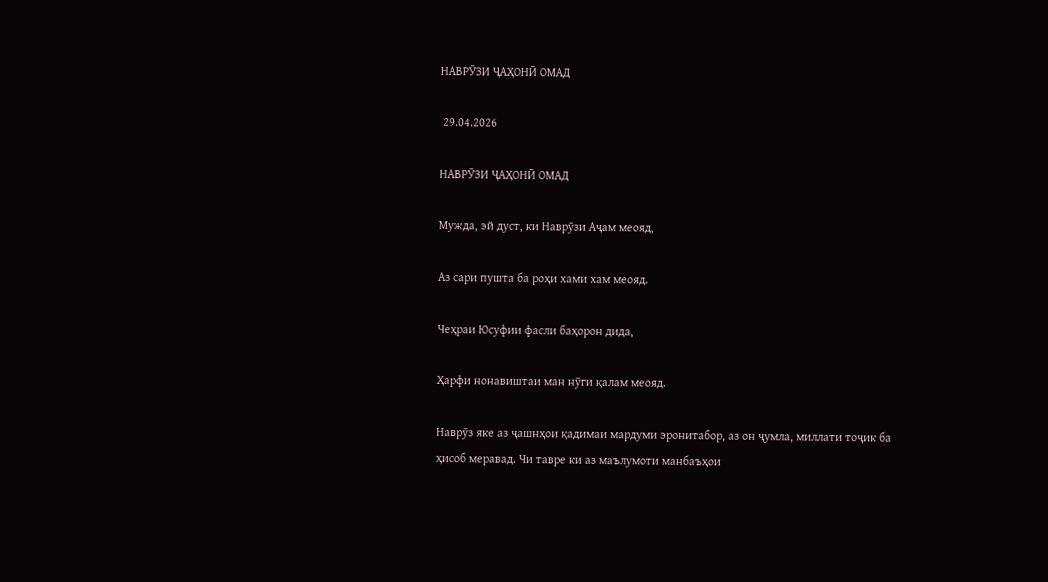НАВРӮЗИ ҶАҲОНӢ ОМАД

 29.04.2026

НАВРӮЗИ ҶАҲОНӢ ОМАД

Мужда, эй дуст, ки Наврӯзи Аҷам меояд,

Аз сари пушта ба роҳи хами хам меояд.

Чеҳраи Юсуфии фасли баҳорон дида,

Ҳарфи нонавиштаи ман нӯги қалам меояд.

Наврӯз яке аз ҷашнҳои қадимаи мардуми эронитабор, аз он ҷумла, миллати тоҷик ба ҳисоб меравад. Чи тавре ки аз маълумоти манбаъҳои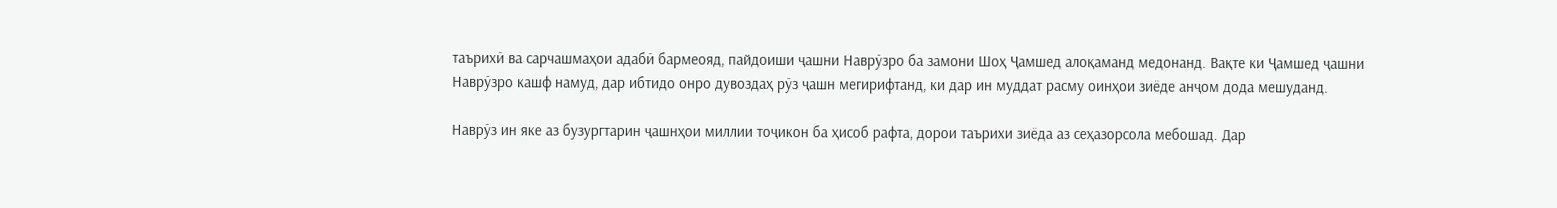таърихӣ ва сарчашмаҳои адабӣ бармеояд, пайдоиши ҷашни Наврӯзро ба замони Шоҳ Ҷамшед алоқаманд медонанд. Вақте ки Ҷамшед ҷашни Наврӯзро кашф намуд, дар ибтидо онро дувоздаҳ рӯз ҷашн мегирифтанд, ки дар ин муддат расму оинҳои зиёде анҷом дода мешуданд.

Наврӯз ин яке аз бузургтарин ҷашнҳои миллии тоҷикон ба ҳисоб рафта, дорои таърихи зиёда аз сеҳазорсола мебошад. Дар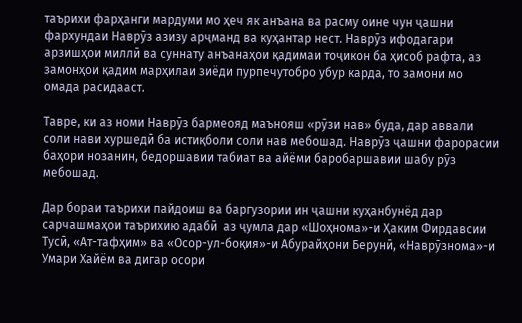таърихи фарҳанги мардуми мо ҳеч як анъана ва расму оине чун ҷашни фархундаи Наврӯз азизу арҷманд ва куҳантар нест. Наврӯз ифодагари арзишҳои миллӣ ва суннату анъанаҳои қадимаи тоҷикон ба ҳисоб рафта, аз замонҳои қадим марҳилаи зиёди пурпечутобро убур карда, то замони мо омада расидааст.

Тавре, ки аз номи Наврӯз бармеояд маънояш «рӯзи нав» буда, дар аввали соли нави хуршедӣ ба истиқболи соли нав мебошад. Наврӯз ҷашни фарорасии баҳори нозанин, бедоршавии табиат ва айёми баробаршавии шабу рӯз мебошад.

Дар бораи таърихи пайдоиш ва баргузории ин ҷашни куҳанбунёд дар сарчашмаҳои таърихию адабӣ  аз ҷумла дар «Шоҳнома»-и Ҳаким Фирдавсии Тусӣ, «Ат-тафҳим» ва «Осор-ул-боқия»-и Абурайҳони Берунӣ, «Наврӯзнома»-и Умари Хайём ва дигар осори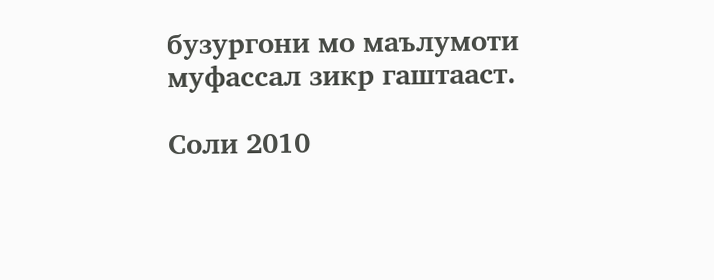бузургони мо маълумоти муфассал зикр гаштааст.

Соли 2010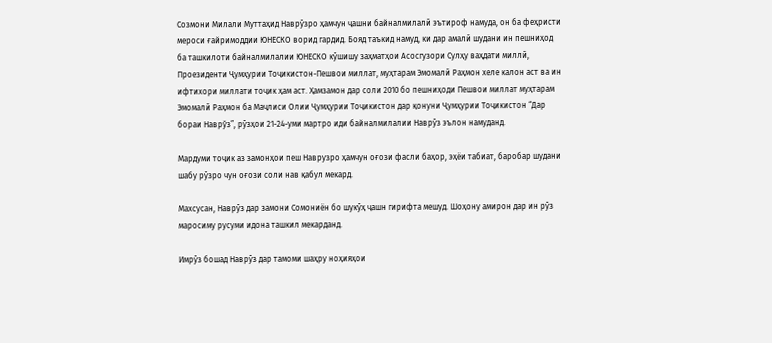Созмони Милали Муттаҳид Наврӯзро ҳамчун ҷашни байналмилалӣ эътироф намуда, он ба феҳристи мероси ғайримоддии ЮНЕСКО ворид гардид. Бояд таъкид намуд, ки дар амалӣ шудани ин пешниҳод ба ташкилоти байналмилалии ЮНЕСКО кӯшишу заҳматҳои Асосгузори Сулҳу ваҳдати миллӣ, Проезиденти Ҷумҳурии Тоҷикистон-Пешвои миллат, муҳтарам Эмомалӣ Раҳмон хеле калон аст ва ин ифтихори миллати тоҷик ҳам аст. Ҳамзамон дар соли 2010 бо пешниҳоди Пешвои миллат муҳтарам Эмомалӣ Раҳмон ба Маҷлиси Олии Ҷумҳурии Тоҷикистон дар қонуни Ҷумҳурии Тоҷикистон “Дар бораи Наврўз”, рӯзҳои 21-24-уми мартро иди байналмилалии Наврӯз эълон намуданд.

Мардуми тоҷик аз замонҳои пеш Наврузро ҳамчун оғози фасли баҳор, эҳёи табиат, баробар шудани шабу рӯзро чун оғози соли нав қабул мекард.

Махсусан, Наврӯз дар замони Сомониён бо шукӯҳ ҷашн гирифта мешуд. Шоҳону амирон дар ин рӯз маросиму русуми идона ташкил мекарданд.

Имрӯз бошад Наврӯз дар тамоми шаҳру ноҳияҳои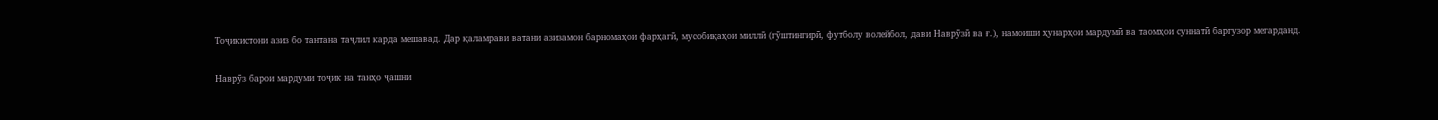Тоҷикистони азиз бо тантана таҷлил карда мешавад. Дар қаламрави ватани азизамон барномаҳои фарҳагӣ, мусобиқаҳои миллӣ (гӯштингирӣ, футболу волейбол, дави Наврӯзӣ ва ғ.), намоиши ҳунарҳои мардумӣ ва таомҳои суннатӣ баргузор мегарданд.

Наврӯз барои мардуми тоҷик на танҳо ҷашни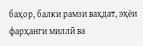баҳор, балки рамзи ваҳдат, эҳёи фарҳанги миллӣ ва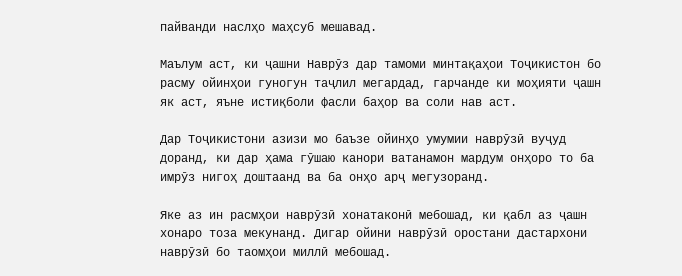пайванди наслҳо маҳсуб мешавад.

Маълум аст, ки ҷашни Наврӯз дар тамоми минтақаҳои Тоҷикистон бо расму ойинҳои гуногун таҷлил мегардад, гарчанде ки моҳияти ҷашн як аст, яъне истиқболи фасли баҳор ва соли нав аст.

Дар Тоҷикистони азизи мо баъзе ойинҳо умумии наврӯзӣ вуҷуд доранд, ки дар ҳама гӯшаю канори ватанамон мардум онҳоро то ба имрӯз нигоҳ доштаанд ва ба онҳо арҷ мегузоранд.

Яке аз ин расмҳои наврӯзӣ хонатаконӣ мебошад, ки қабл аз ҷашн хонаро тоза мекунанд. Дигар ойини наврӯзӣ оростани дастархони наврӯзӣ бо таомҳои миллӣ мебошад.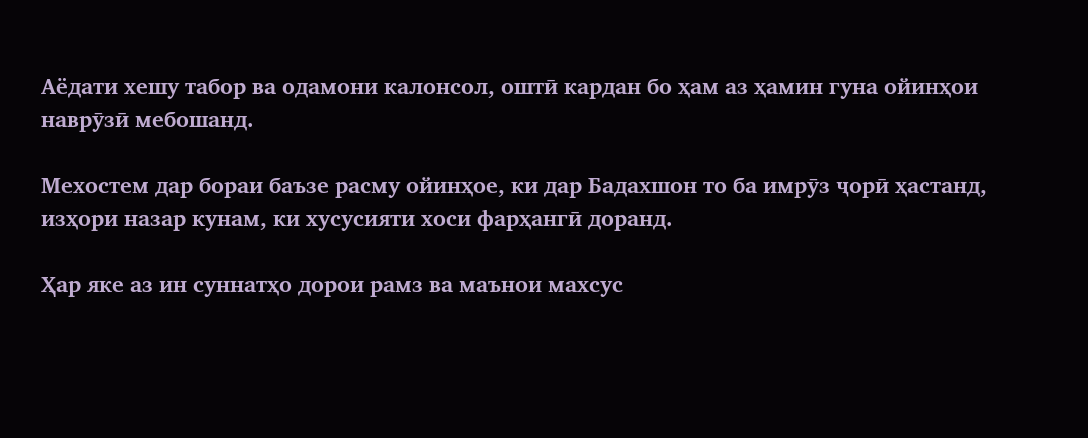Аёдати хешу табор ва одамони калонсол, оштӣ кардан бо ҳам аз ҳамин гуна ойинҳои наврӯзӣ мебошанд.

Мехостем дар бораи баъзе расму ойинҳое, ки дар Бадахшон то ба имрӯз ҷорӣ ҳастанд, изҳори назар кунам, ки хусусияти хоси фарҳангӣ доранд.

Ҳар яке аз ин суннатҳо дорои рамз ва маънои махсус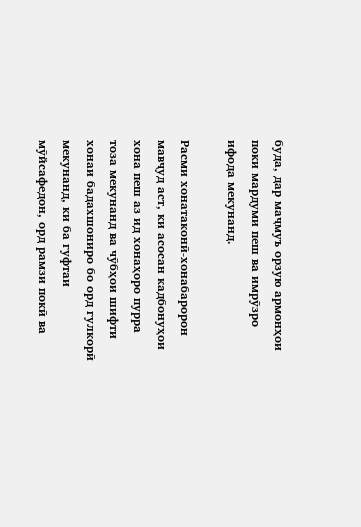буда, дар маҷмуъ орзую армонҳои поки мардуми пеш ва имрӯзро ифода мекунанд.

Расми хонатаконӣ-хонабаророн мавҷуд аст, ки асосан кадбонуҳои хона пеш аз ид хонаҳоро пурра тоза мекунанд ва чӯбҳои шифти хонаи бадахшониро бо орд гулкорӣ мекунанд, ки ба гуфтаи мӯйсафедон, орд рамзи покӣ ва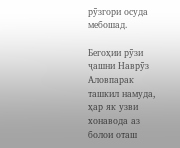рӯзгори осуда мебошад.

Бегоҳии рӯзи ҷашни Наврӯз Аловпарак ташкил намуда, ҳар як узви хонавода аз болои оташ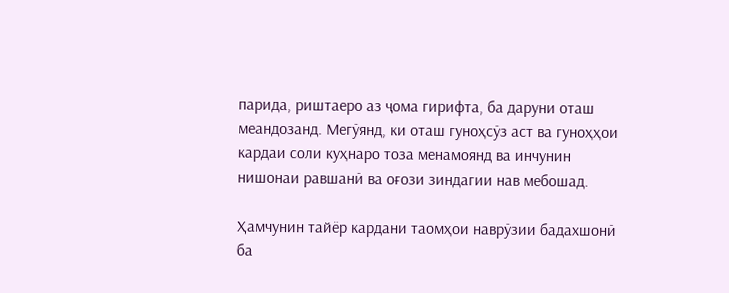парида, риштаеро аз ҷома гирифта, ба даруни оташ меандозанд. Мегӯянд, ки оташ гуноҳсӯз аст ва гуноҳҳои кардаи соли куҳнаро тоза менамоянд ва инчунин нишонаи равшанӣ ва оғози зиндагии нав мебошад.

Ҳамчунин тайёр кардани таомҳои наврӯзии бадахшонӣ ба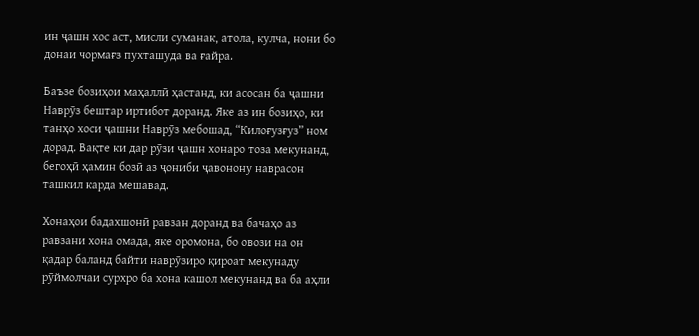ин ҷашн хос аст, мисли суманак, атола, кулча, нони бо донаи чормағз пухташуда ва ғайра.

Баъзе бозиҳои маҳаллӣ ҳастанд, ки асосан ба ҷашни Наврӯз бештар иртибот доранд. Яке аз ин бозиҳо, ки танҳо хоси ҷашни Наврӯз мебошад, “Килоғузғуз” ном дорад. Вақте ки дар рӯзи ҷашн хонаро тоза мекунанд, бегоҳӣ ҳамин бозӣ аз ҷониби ҷавонону наврасон ташкил карда мешавад.

Хонаҳои бадахшонӣ равзан доранд ва бачаҳо аз равзани хона омада, яке оромона, бо овози на он қадар баланд байти наврӯзиро қироат мекунаду рӯймолчаи сурхро ба хона кашол мекунанд ва ба аҳли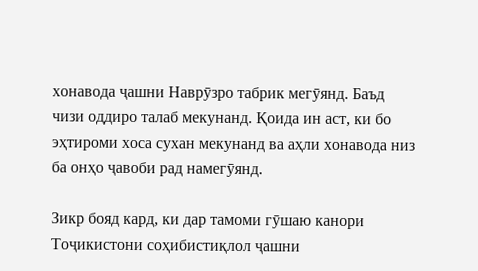хонавода ҷашни Наврӯзро табрик мегӯянд. Баъд чизи оддиро талаб мекунанд. Қоида ин аст, ки бо эҳтироми хоса сухан мекунанд ва аҳли хонавода низ ба онҳо ҷавоби рад намегӯянд.

Зикр бояд кард, ки дар тамоми гӯшаю канори Тоҷикистони соҳибистиқлол ҷашни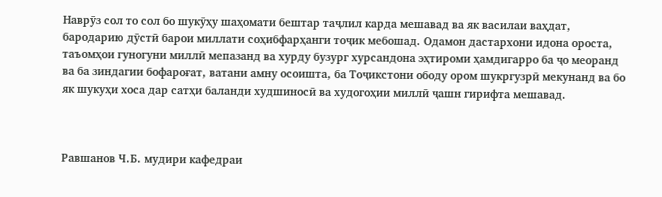Наврӯз сол то сол бо шукӯҳу шаҳомати бештар таҷлил карда мешавад ва як василаи ваҳдат, бародарию дӯстӣ барои миллати соҳибфарҳанги тоҷик мебошад. Одамон дастархони идона ороста, таъомҳои гуногуни миллӣ мепазанд ва хурду бузург хурсандона эҳтироми ҳамдигарро ба ҷо меоранд ва ба зиндагии бофароғат, ватани амну осоишта, ба Тоҷикстони ободу ором шукргузрӣ мекунанд ва бо як шукуҳи хоса дар сатҳи баланди худшиносӣ ва худогоҳии миллӣ ҷашн гирифта мешавад.



Равшанов Ч.Б. мудири кафедраи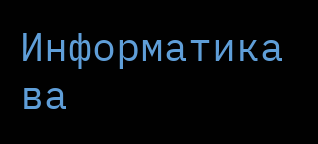Информатика ва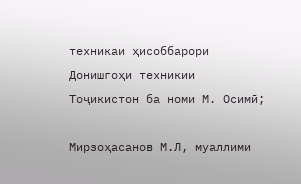техникаи ҳисоббарори Донишгоҳи техникии Тоҷикистон ба номи М. Осимӣ;

Мирзоҳасанов М.Л, муаллими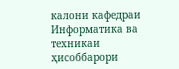калони кафедраи Информатика ва техникаи ҳисоббарори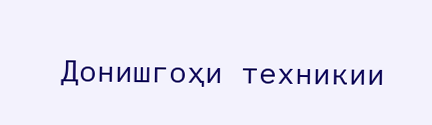Донишгоҳи техникии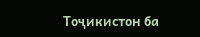Тоҷикистон ба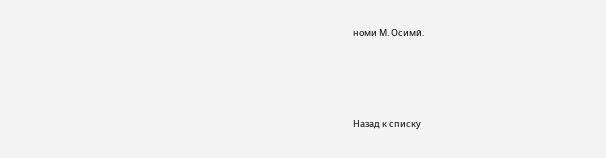номи М. Осимӣ.




Назад к списку